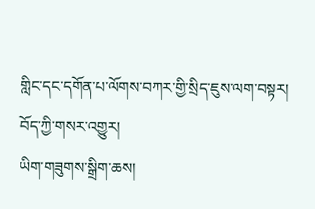གླིང་དང་དགོན་པ་ལོགས་བཀར་གྱི་སྲིད་ཇུས་ལག་བསྟར།
བོད་ཀྱི་གསར་འགྱུར།
ཡིག་གཟུགས་སྒྲིག་ཆས།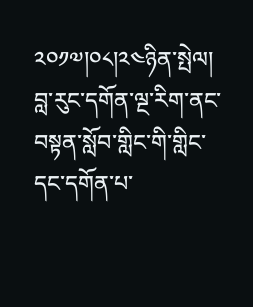༢༠༡༧།༠༨།༢༤ཉིན་སྤེལ། བླ་རུང་དགོན་ལྔ་རིག་ནང་བསྟན་སློབ་གླིང་གི་གླིང་དང་དགོན་པ་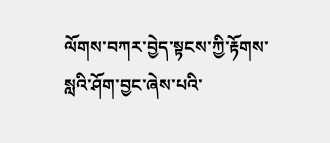ལོགས་བཀར་བྱེད་སྟངས་ཀྱི་རྟོགས་སླའི་ཤོག་བྱང་ཞེས་པའི་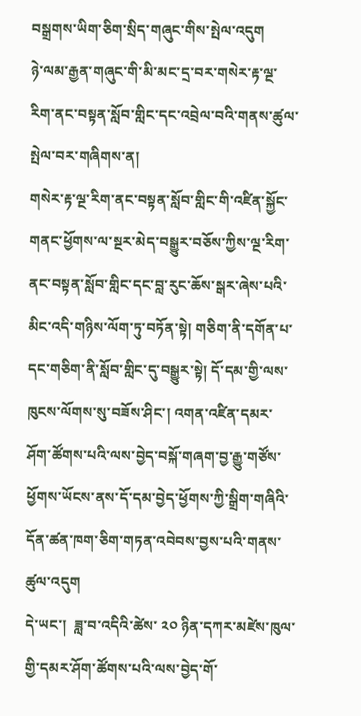བསྒྲགས་ཡིག་ཅིག་སྲིད་གཞུང་གིས་སྤེལ་འདུག
ཉེ་ལམ་རྒྱན་གཞུང་གི་མི་མང་དྲ་བར་གསེར་རྟ་ལྔ་རིག་ནང་བསྟན་སློབ་གླིང་དང་འབྲེལ་བའི་གནས་ཚུལ་སྤེལ་བར་གཞིགས་ན།
གསེར་རྟ་ལྔ་རིག་ནང་བསྟན་སློབ་གླིང་གི་འཛིན་སྐྱོང་གནང་ཕྱོགས་ལ་སྔར་མེད་བསྒྱུར་བཅོས་ཀྱིས་ལྔ་རིག་ནང་བསྟན་སློབ་གླིང་དང་བླ་རུང་ཆོས་སྒར་ཞེས་པའི་མིང་འདི་གཉིས་ལོག་ཏུ་བཏོན་སྟེ། གཅིག་ནི་དགོན་པ་དང་གཅིག་ནི་སློབ་གླིང་དུ་བསྒྱུར་སྟེ། དོ་དམ་གྱི་ལས་ཁུངས་ལོགས་སུ་བཟོས་ཤིང་། འགན་འཛིན་དམར་ཤོག་ཚོགས་པའི་ལས་བྱེད་བསྐོ་གཞག་བྱ་རྒྱུ་གཙོས་ཕྱོགས་ཡོངས་ནས་དོ་དམ་བྱེད་ཕྱོགས་ཀྱི་སྒྲིག་གཞིའི་དོན་ཚན་ཁག་ཅིག་གཏན་འབེབས་བྱས་པའི་གནས་ཚུལ་འདུག
དེ་ཡང་།  ཟླ་བ་འདིའི་ཚེས་ ༢༠ ཉིན་དཀར་མཛེས་ཁུལ་གྱི་དམར་ཤོག་ཚོགས་པའི་ལས་བྱེད་གོ་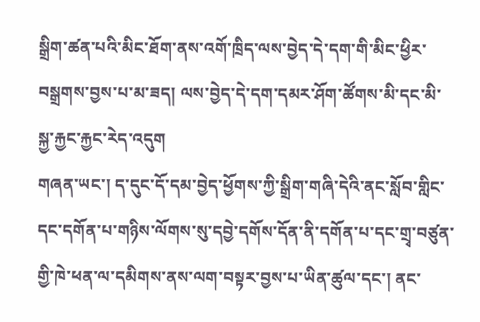སྒྲིག་ཚན་པའི་མིང་ཐོག་ནས་འགོ་ཁྲིད་ལས་བྱེད་དེ་དག་གི་མིང་ཕྱིར་བསྒྲགས་བྱས་པ་མ་ཟད། ལས་བྱེད་དེ་དག་དམར་ཤོག་ཚོགས་མི་དང་མི་སྐྱ་རྐྱང་རྐྱང་རེད་འདུག
གཞན་ཡང་། ད་དུང་དོ་དམ་བྱེད་ཕྱོགས་ཀྱི་སྒྲིག་གཞི་དེའི་ནང་སློབ་གླིང་དང་དགོན་པ་གཉིས་ལོགས་སུ་དབྱེ་དགོས་དོན་ནི་དགོན་པ་དང་གྲྭ་བཙུན་གྱི་ཁེ་ཕན་ལ་དམིགས་ནས་ལག་བསྟར་བྱས་པ་ཡིན་ཚུལ་དང་། ནང་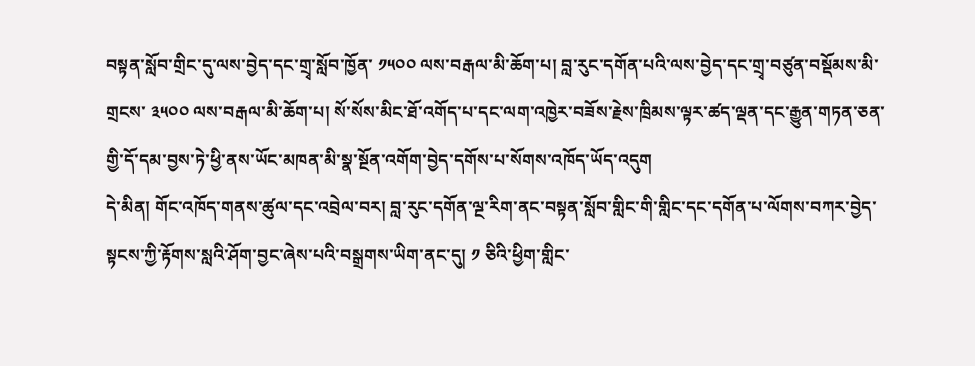བསྟན་སློབ་གྲིང་དུ་ལས་བྱེད་དང་གྲྭ་སློབ་ཁྱོན་ ༡༥༠༠ ལས་བརྒལ་མི་ཆོག་པ། བླ་རུང་དགོན་པའི་ལས་བྱེད་དང་གྲྭ་བཙུན་བསྡོམས་མི་གྲངས་ ༣༥༠༠ ལས་བརྒལ་མི་ཆོག་པ། སོ་སོས་མིང་ཐོ་འགོད་པ་དང་ལག་འཁྱེར་བཟོས་རྗེས་ཁྲིམས་ལྟར་ཚད་ལྡན་དང་རྒྱུན་གཏན་ཅན་གྱི་དོ་དམ་བྱས་ཏེ་ཕྱི་ནས་ཡོང་མཁན་མི་སྣ་སྔོན་འགོག་བྱེད་དགོས་པ་སོགས་འཁོད་ཡོད་འདུག
དེ་མིན། གོང་འཁོད་གནས་ཚུལ་དང་འབྲེལ་བར། བླ་རུང་དགོན་ལྔ་རིག་ནང་བསྟན་སློབ་གླིང་གི་གླིང་དང་དགོན་པ་ལོགས་བཀར་བྱེད་སྟངས་ཀྱི་རྟོགས་སླའི་ཤོག་བྱང་ཞེས་པའི་བསྒྲགས་ཡིག་ནང་དུ། ༡ ཅིའི་ཕྱིག་གླིང་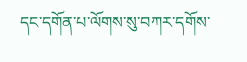དང་དགོན་པ་ལོགས་སུ་བཀར་དགོས་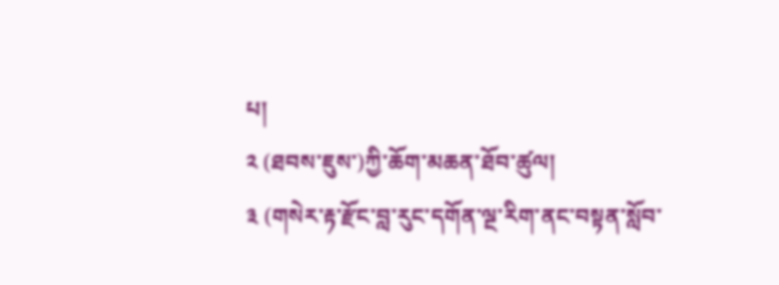པ།
༢ (ཐབས་ཇུས་)ཀྱི་ཆོག་མཆན་ཐོབ་ཚུལ།
༣ (གསེར་རྟ་རྫོང་བླ་རུང་དགོན་ལྔ་རིག་ནང་བསྟན་སློབ་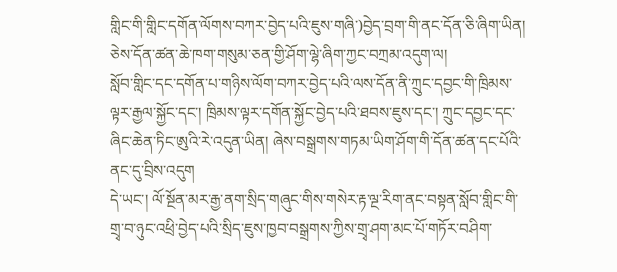གླིང་གི་གླིང་དགོན་ལོགས་བཀར་བྱེད་པའི་ཇུས་གཞི་)བྱེད་བྲག་གི་ནང་དོན་ཅི་ཞིག་ཡིན། ཅེས་དོན་ཚན་ཆེ་ཁག་གསུམ་ཅན་གྱི་ཤོག་ལྷེ་ཞིག་ཀྱང་བཀྲམ་འདུག་ལ།
སློབ་གླིང་དང་དགོན་པ་གཉིས་ལོག་བཀར་བྱེད་པའི་ལས་དོན་ནི་ཀྲུང་དབྱང་གི་ཁྲིམས་ལྟར་རྒྱལ་སྐྱོང་དང་། ཁྲིམས་ལྟར་དགོན་སྐྱོང་བྱེད་པའི་ཐབས་ཇུས་དང་། ཀྲུང་དབྱང་དང་ཞིང་ཆེན་ཏིང་ཨུའི་རེ་འདུན་ཡིན། ཞེས་བསྒྲགས་གཏམ་ཡིག་ཤོག་གི་དོན་ཚན་དང་པོའི་ནང་དུ་བྲིས་འདུག
དེ་ཡང་། ལོ་སྔོན་མར་རྒྱ་ནག་སྲིད་གཞུང་གིས་གསེར་རྟ་ལྔ་རིག་ནང་བསྟན་སློབ་གླིང་གི་གྲྭ་བ་ཉུང་འཕྲི་བྱེད་པའི་སྲིད་ཇུས་ཁྱབ་བསྒྲགས་ཀྱིས་གྲྭ་ཤག་མང་པོ་གཏོར་བཤིག་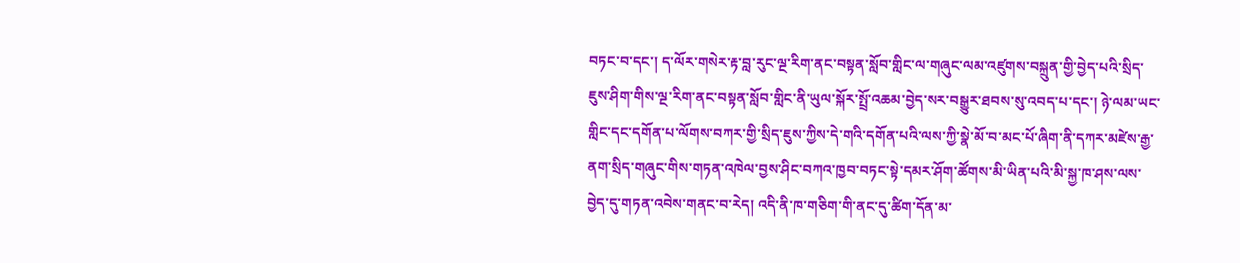བཏང་བ་དང་། ད་ལོར་གསེར་རྟ་བླ་རུང་ལྔ་རིག་ནང་བསྟན་སློབ་གླིང་ལ་གཞུང་ལམ་འཛུགས་བསྐྲུན་གྱི་བྱེད་པའི་སྲིད་ཇུས་ཤིག་གིས་ལྔ་རིག་ནང་བསྟན་སློབ་གླིང་ནི་ཡུལ་སྐོར་སྤྲོ་འཆམ་བྱེད་སར་བསྒྱུར་ཐབས་སུ་འབད་པ་དང་། ཉེ་ལམ་ཡང་གླིང་དང་དགོན་པ་ལོགས་བཀར་གྱི་སྲིད་ཇུས་ཀྱིས་དེ་གའི་དགོན་པའི་ལས་ཀྱི་སྣེ་མོ་བ་མང་པོ་ཞིག་ནི་དཀར་མཛེས་རྒྱ་ནག་སྲིད་གཞུང་གིས་གཏན་འཁེལ་བྱས་ཤིང་བཀའ་ཁྱབ་བཏང་སྟེ་དམར་ཤོག་ཚོགས་མི་ཡིན་པའི་མི་སྐྱ་ཁ་ཤས་ལས་བྱེད་དུ་གཏན་འབེས་གནང་བ་རེད། འདི་ནི་ཁ་གཅིག་གི་ནང་དུ་ཚིག་དོན་མ་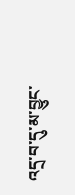འདྲ་བ་དུ་མ་བྱུང་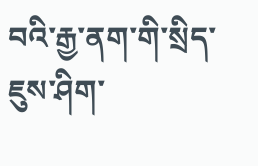བའི་རྒྱ་ནག་གི་སྲིད་ཇུས་ཤིག་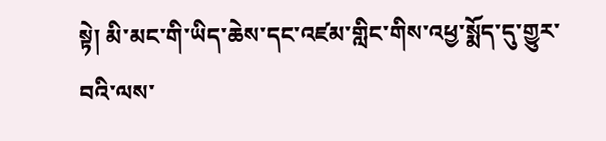སྟེ། མི་མང་གི་ཡིད་ཆེས་དང་འཛམ་གླིང་གིས་འཕྱ་སྨོད་དུ་གྱུར་བའི་ལས་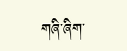གཞི་ཞིག་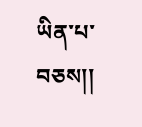ཡིན་པ་བཅས།།